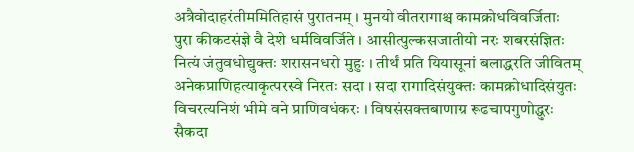अत्रैवोदाहरंतीममितिहासं पुरातनम् । मुनयो वीतरागाश्च कामक्रोधविवर्जिताः
पुरा कीकटसंज्ञे वै देशे धर्मविवर्जिते । आसीत्पुल्कसजातीयो नरः शबरसंज्ञितः
नित्यं जंतुवधोद्युक्तः शरासनधरो मुहुः । तीर्थं प्रति यियासूनां बलाद्धरति जीवितम्
अनेकप्राणिहत्याकृत्परस्वे निरतः सदा । सदा रागादिसंयुक्तः कामक्रोधादिसंयुतः
विचरत्यनिशं भीमे वने प्राणिवधंकरः । विषसंसक्तबाणाग्र रूढचापगुणोद्धुरः
सैकदा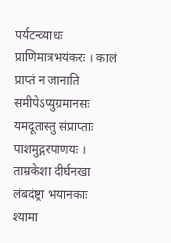पर्यटन्व्याधः प्राणिमात्रभयंकरः । कालं प्राप्तं न जानाति समीपेऽप्युग्रमानसः
यमदूतास्तु संप्राप्ताः पाशमुद्गरपाणयः । ताम्रकेशा दीर्घनखा लंबदंष्ट्रा भयानकाः
श्यामा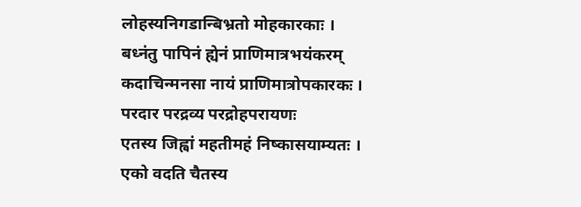लोहस्यनिगडान्बिभ्रतो मोहकारकाः । बध्नंतु पापिनं ह्येनं प्राणिमात्रभयंकरम्
कदाचिन्मनसा नायं प्राणिमात्रोपकारकः । परदार परद्रव्य परद्रोहपरायणः
एतस्य जिह्वां महतीमहं निष्कासयाम्यतः । एको वदति चैतस्य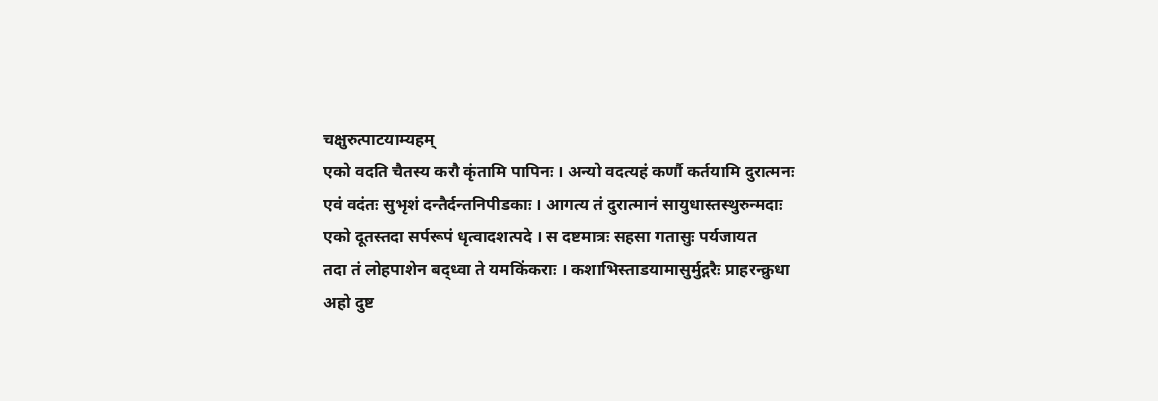चक्षुरुत्पाटयाम्यहम्
एको वदति चैतस्य करौ कृंतामि पापिनः । अन्यो वदत्यहं कर्णौ कर्तयामि दुरात्मनः
एवं वदंतः सुभृशं दन्तैर्दन्तनिपीडकाः । आगत्य तं दुरात्मानं सायुधास्तस्थुरुन्मदाः
एको दूतस्तदा सर्परूपं धृत्वादशत्पदे । स दष्टमात्रः सहसा गतासुः पर्यजायत
तदा तं लोहपाशेन बद्ध्वा ते यमकिंकराः । कशाभिस्ताडयामासुर्मुद्गरैः प्राहरन्क्रुधा
अहो दुष्ट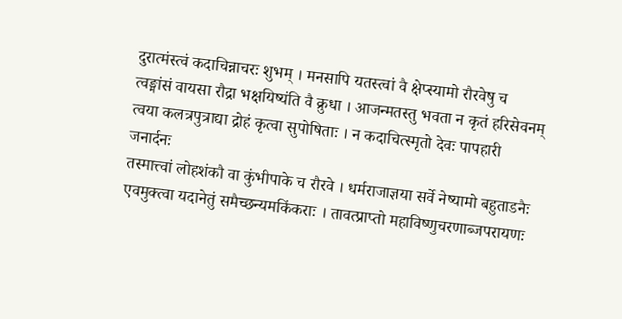दुरात्मंस्त्वं कदाचिन्नाचरः शुभम् । मनसापि यतस्त्वां वै क्षेप्स्यामो रौरवेषु च
त्वङ्मांसं वायसा रौद्रा भक्षयिष्यंति वै क्रुधा । आजन्मतस्तु भवता न कृतं हरिसेवनम्
त्वया कलत्रपुत्राद्या द्रोहं कृत्वा सुपोषिताः । न कदाचित्स्मृतो देवः पापहारी जनार्दनः
तस्मात्त्वां लोहशंकौ वा कुंभीपाके च रौरवे । धर्मराजाज्ञया सर्वे नेष्यामो बहुताडनैः
एवमुक्त्वा यदानेतुं समैच्छन्यमकिंकराः । तावत्प्राप्तो महाविष्णुचरणाब्जपरायणः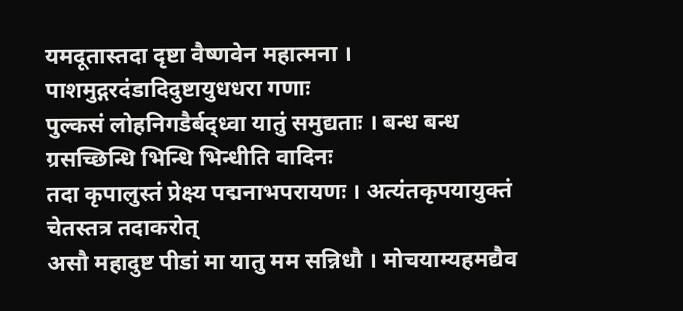यमदूतास्तदा दृष्टा वैष्णवेन महात्मना । पाशमुद्गरदंडादिदुष्टायुधधरा गणाः
पुल्कसं लोहनिगडैर्बद्ध्वा यातुं समुद्यताः । बन्ध बन्ध ग्रसच्छिन्धि भिन्धि भिन्धीति वादिनः
तदा कृपालुस्तं प्रेक्ष्य पद्मनाभपरायणः । अत्यंतकृपयायुक्तं चेतस्तत्र तदाकरोत्
असौ महादुष्ट पीडां मा यातु मम सन्निधौ । मोचयाम्यहमद्यैव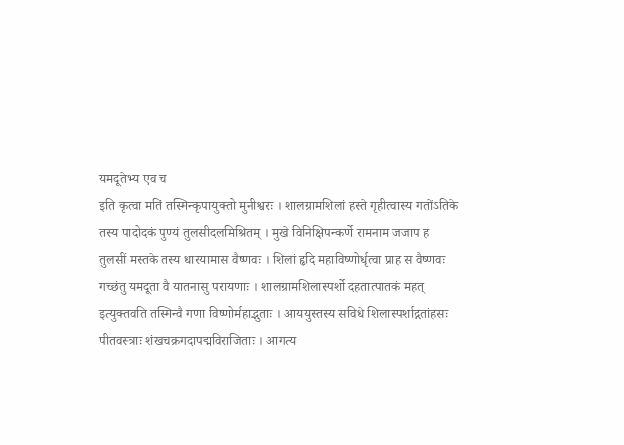यमदूतेभ्य एव च
इति कृत्वा मतिं तस्मिन्कृपायुक्तो मुनीश्वरः । शालग्रामशिलां हस्ते गृहीत्वास्य गतोंऽतिके
तस्य पादोदकं पुण्यं तुलसीदलमिश्रितम् । मुखे विनिक्षिपन्कर्णे रामनाम जजाप ह
तुलसीं मस्तके तस्य धारयामास वैष्णवः । शिलां हृदि महाविष्णोर्धृत्वा प्राह स वैष्णवः
गच्छंतु यमदूता वै यातनासु परायणाः । शालग्रामशिलास्पर्शो दहतात्पातकं महत्
इत्युक्तवति तस्मिन्वै गणा विष्णोर्महाद्भुताः । आययुस्तस्य सविधे शिलास्पर्शाद्गतांहसः
पीतवस्त्राः शंखचक्रगदापद्मविराजिताः । आगत्य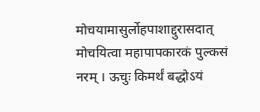मोचयामासुर्लोहपाशाद्दुरासदात्
मोचयित्वा महापापकारकं पुल्कसं नरम् । ऊचुः किमर्थं बद्धोऽयं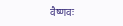वैष्णवः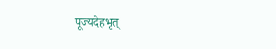पूज्यदेहभृत्